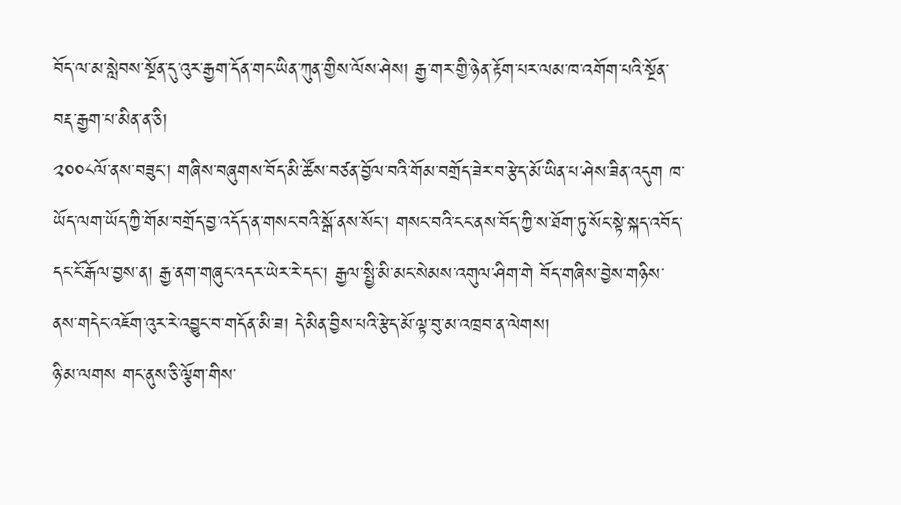བོད་ལ་མ་སླེབས་སྔོན་དུ་འུར་རྒྱག་དོན་གང་ཡིན་ཀུན་གྱིས་ལོས་ཤེས། རྒྱ་གར་གྱི་ཉེན་རྟོག་པར་ལམ་ཁ་འགོག་པའི་སྔོན་བརྡ་རྒྱག་པ་མིན་ན་ཅི།
༢༠༠༨ལོ་ནས་བཟུང་། གཞིས་བཞུགས་བོད་མི་ཚོས་བཙན་བྱོལ་བའི་གོམ་བགྲོད་ཟེར་བ་རྩེད་མོ་ཡིན་པ་ཤེས་ཟིན་འདུག ཁ་ཡོད་ལག་ཡོད་ཀྱི་གོམ་བགྲོད་བྱ་འདོད་ན་གསང་བའི་སྒོ་ནས་སོང་། གསང་བའི་ངང་ནས་བོད་ཀྱི་ས་ཐོག་ཏུ་སོང་སྟེ་སྐད་འབོད་དང་ངོ་རྒོལ་བྱས་ན། རྒྱ་ནག་གཞུང་འདར་ཡེར་རེ་དང་། རྒྱལ་སྤྱི་མི་མང་སེམས་འགུལ་ཤིག་གེ བོད་གཞིས་བྱེས་གཉིས་ནས་གདེང་འཇོག་འུར་རེ་འབྱུང་བ་གདོན་མི་ཟ། དེ་མིན་བྱིས་པའི་རྩེད་མོ་ལྟ་བུ་མ་འཁྲབ་ན་ལེགས།
ཉི་མ་ལགས གང་ནུས་ཅི་ལྕོག་གིས་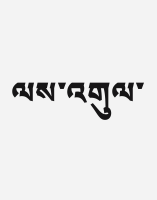ལས་འགུལ་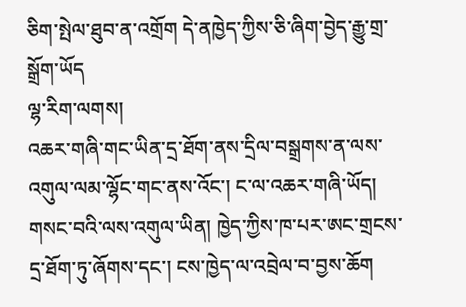ཅིག་སྤེལ་ཐུབ་ན་འགྲོག དེ་ནཁྱེད་ཀྱིས་ཅི་ཞིག་བྱེད་རྒྱུ་གྲ་སྒྲོག་ཡོད
ལྷ་རིག་ལགས།
འཆར་གཞི་གང་ཡིན་དྲ་ཐོག་ནས་དྲིལ་བསྒྲགས་ན་ལས་འགུལ་ལམ་ལྷོང་གང་ནས་འོང་། ང་ལ་འཆར་གཞི་ཡོད། གསང་བའི་ལས་འགུལ་ཡིན། ཁྱེད་ཀྱིས་ཁ་པར་ཨང་གྲངས་དྲ་ཐོག་ཏུ་ཞོགས་དང་། ངས་ཁྱེད་ལ་འབྲེལ་བ་བྱས་ཆོག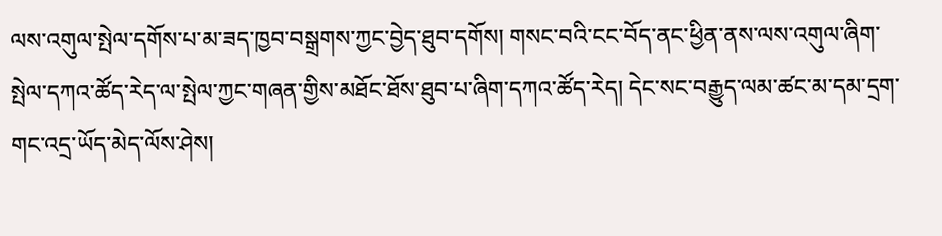ལས་འགུལ་སྤེལ་དགོས་པ་མ་ཟད་ཁྱབ་བསྒྲགས་ཀྱང་བྱེད་ཐུབ་དགོས། གསང་བའི་ངང་བོད་ནང་ཕྱིན་ནས་ལས་འགུལ་ཞིག་སྤེལ་དཀའ་ཚོད་རེད་ལ་སྤེལ་ཀྱང་གཞན་གྱིས་མཐོང་ཐོས་ཐུབ་པ་ཞིག་དཀའ་ཚོད་རེད། དེང་སང་བརྒྱུད་ལམ་ཚང་མ་དམ་དྲག་གང་འདྲ་ཡོད་མེད་ལོས་ཤེས།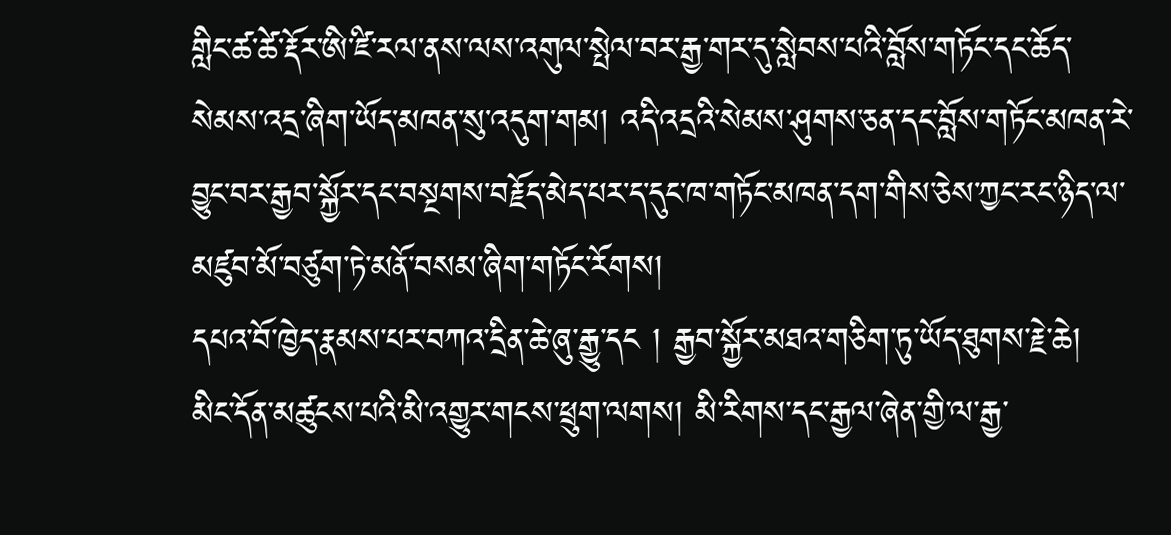གླིང་ཚ་ཚེ་རྡོར་ཨི་ཛི་རལ་ནས་ལས་འགུལ་སྤེལ་བར་རྒྱ་གར་དུ་སླེབས་པའི་བློས་གཏོང་དང་ཆོད་སེམས་འདྲ་ཞིག་ཡོད་མཁན་སུ་འདུག་གམ། འདི་འདྲའི་སེམས་ཤུགས་ཅན་དང་བློས་གཏོང་མཁན་རེ་བྱུང་བར་རྒྱབ་སྐྱོར་དང་བསྔགས་བརྗོད་མེད་པར་ད་དུང་ཁ་གཏོང་མཁན་དག་གིས་ཅེས་ཀྱང་རང་ཉིད་ལ་མཛུབ་མོ་བཙུག་ཏེ་མནོ་བསམ་ཞིག་གཏོང་རོགས།
དཔའ་བོ་ཁྱེད་རྣམས་པར་བཀའ་དྲིན་ཆེ་ཞུ་རྒྱུ་དང ། རྒྱབ་སྐྱོར་མཐའ་གཅིག་ཏུ་ཡོད་ཐུགས་རྗེ་ཆེ།
མིང་དོན་མཚུངས་པའི་མི་འགྱུར་གངས་ཕྲུག་ལགས། མི་རིགས་དང་རྒྱལ་ཞེན་གྱི་ལ་རྒྱ་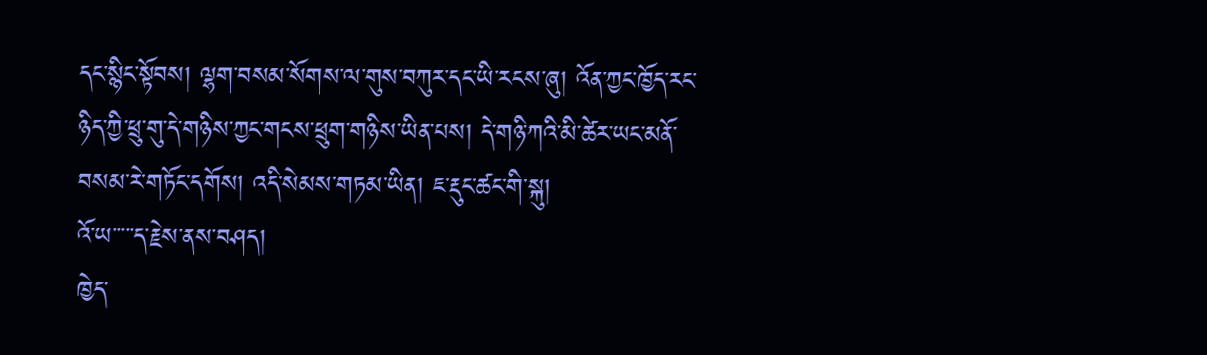དང་སྙིང་སྟོབས། ལྷག་བསམ་སོགས་ལ་གུས་བཀུར་དང་ཡི་རངས་ཞུ། འོན་ཀྱང་ཁྱོད་རང་ཉིད་ཀྱི་ཕྲུ་གུ་དེ་གཉིས་ཀྱང་གངས་ཕྲུག་གཉིས་ཡིན་པས། དེ་གཉི་ཀའི་མི་ཚེར་ཡང་མནོ་བསམ་རེ་གཏོང་དགོས། འདི་སེམས་གཏམ་ཡིན། ཇ་རྡུང་ཚང་གི་སྐུ།
འོ་ཡ་་་་་ད་རྗེས་ནས་བཤད།
ཁྱེད་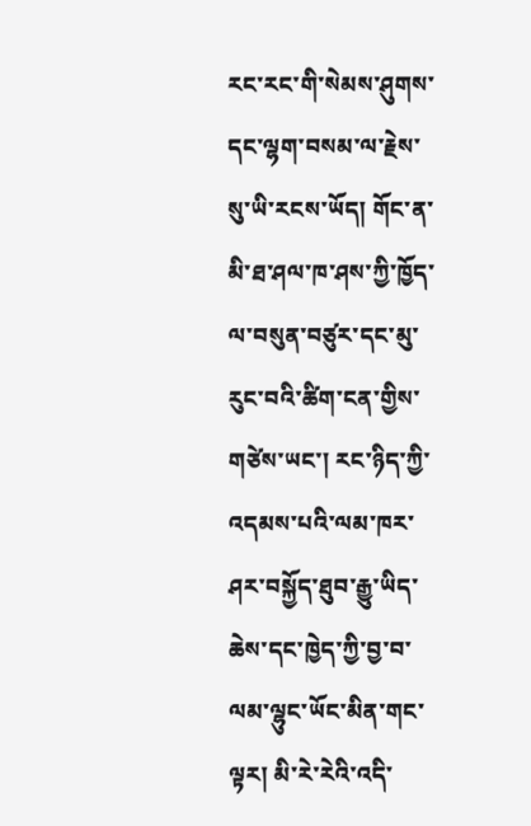རང་རང་གི་སེམས་ཤུགས་དང་ལྷག་བསམ་ལ་རྗེས་སུ་ཡི་རངས་ཡོད། གོང་ན་མི་ཐ་ཤལ་ཁ་ཤས་ཀྱི་ཁྱོད་ལ་བསུན་བཙུར་དང་མུ་རུང་བའི་ཚིག་ངན་གྱིས་གཙེས་ཡང་། རང་ཉིད་ཀྱི་འདམས་པའི་ལམ་ཁར་ཤར་བསྐྱོད་ཐུབ་རྒྱུ་ཡིད་ཆེས་དང་ཁྱེད་ཀྱི་བྱ་བ་ལམ་ལྷུང་ཡོང་མིན་གང་ལྟར། མི་རེ་རེའི་འདི་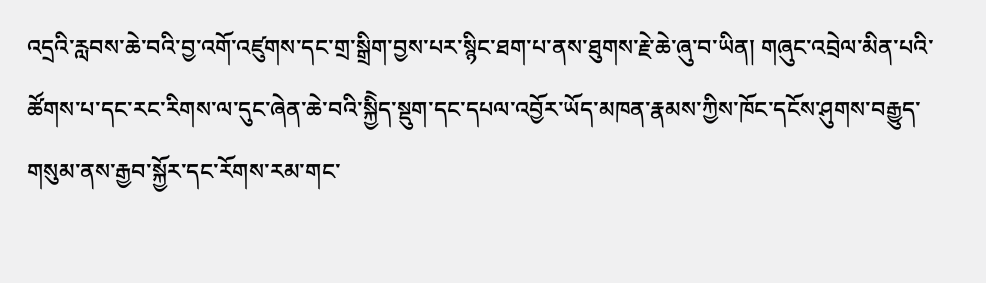འདྲའི་རླབས་ཆེ་བའི་བྱ་འགོ་འཛུགས་དང་གྲ་སྒྲིག་བྱས་པར་སྙིང་ཐག་པ་ནས་ཐུགས་རྗེ་ཆེ་ཞུ་བ་ཡིན། གཞུང་འབྲེལ་མིན་པའི་ཚོགས་པ་དང་རང་རིགས་ལ་དུང་ཞེན་ཆེ་བའི་སྐྱིེད་སྡུག་དང་དཔལ་འབྱོར་ཡོད་མཁན་རྣམས་ཀྱིས་ཁོང་དངོས་ཤུགས་བརྒྱུད་གསུམ་ནས་རྒྱབ་སྐྱོར་དང་རོགས་རམ་གང་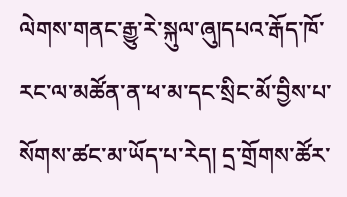ལེགས་གནང་རྒྱུ་རེ་སྐུལ་ཞུ།དཔའ་རྒོད་ཁོ་རང་ལ་མཚོན་ན་ཕ་མ་དང་སྲིང་མོ་བྱིས་པ་སོགས་ཚང་མ་ཡོད་པ་རེད། དྲ་གྲོགས་ཚོར་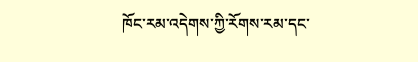ཁོང་རམ་འདེགས་ཀྱི་རོགས་རམ་དང་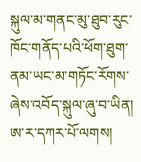སྐུལ་མ་གནང་མུ་ཐུབ་རུང་ཁོང་གནོད་པའི་ཕོག་ཐུག་ནམ་ཡང་མ་གཏོང་རོགས་ཞེས་འབོད་སྐུལ་ཞུ་བ་ཡིན།
ཨ་ར་དཀར་པོ་ལགས།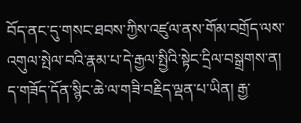བོད་ནང་དུ་གསང་ཐབས་ཀྱིས་འཛུལ་ནས་གོམ་བགྲོད་ལས་འགུལ་སྤེལ་བའི་རྣམ་པ་དེ་རྒྱལ་སྤྱིའི་སྟེང་དྲིལ་བསྒྲགས་ན། ད་གཟོད་དོན་སྙིང་ཆེ་ལ་གཟི་བརྗིད་ལྡན་པ་ཡིན། རྒྱ་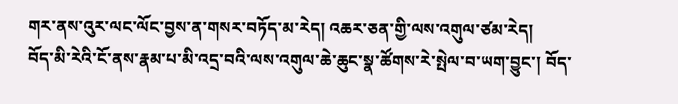གར་ནས་འུར་ལང་ལོང་བྱས་ན་གསར་བཏོད་མ་རེད། འཆར་ཅན་གྱི་ལས་འགུལ་ཙམ་རེད།
བོད་མི་རེའི་ངོ་ནས་རྣམ་པ་མི་འདྲ་བའི་ལས་འགུལ་ཆེ་ཆུང་སྣ་ཚོགས་རེ་སྤེལ་བ་ཡག་བྱུང་། བོད་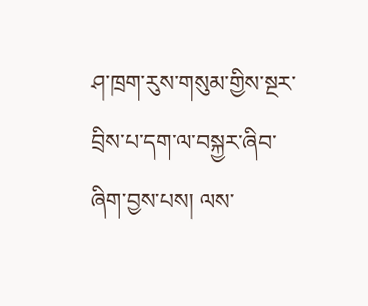ཤ་ཁྲག་རུས་གསུམ་གྱིས་སྔར་བྲིས་པ་དག་ལ་བསྐྱར་ཞིབ་ཞིག་བྱས་པས། ལས་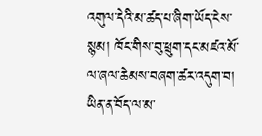འགུལ་དེའི་མ་ཚད་པ་ཞིག་ཡོད་ངེས་སྙམ། ཁོང་གིས་བུ་ཕྲུག་དང་མཛའ་མོ་ལ་ཞལ་ཆེམས་བཞག་ཚར་འདུག་བ། ཡིན་ན་བོད་ལ་མ་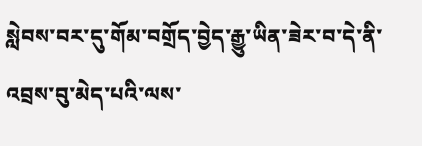སླེབས་བར་དུ་གོམ་བགྲོད་བྱེད་རྒྱུ་ཡིན་ཟེར་བ་དེ་ནི་འབྲས་བུ་མེད་པའི་ལས་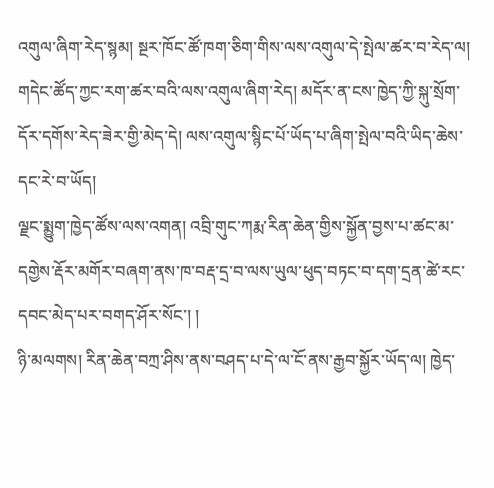འགུལ་ཞིག་རེད་སྙམ། སྔར་ཁོང་ཚོ་ཁག་ཅིག་གིས་ལས་འགུལ་དེ་སྤེལ་ཚར་བ་རེད་ལ། གདེང་ཚོད་ཀྱང་རག་ཚར་བའི་ལས་འགུལ་ཞིག་རེད། མདོར་ན་ངས་ཁྱེད་ཀྱི་སྐུ་སྲོག་དོར་དགོས་རེད་ཟེར་གྱི་མེད་དེ། ལས་འགུལ་སྙིང་པོ་ཡོད་པ་ཞིག་སྤེལ་བའི་ཡིད་ཆེས་དང་རེ་བ་ཡོད།
ལྗང་སྨྱུག་ཁྱེད་ཚོས་ལས་འགན། འབྲི་གུང་ཀརྨ་རིན་ཆེན་གྱིས་སྐྱོན་བྱས་པ་ཚང་མ་དགྱེས་རྡོར་མགོར་བཞག་ནས་ཁ་བརྡ་དྲ་བ་ལས་ཡུལ་ཕུད་བཏང་བ་དག་དྲན་ཚེ་རང་དབང་མེད་པར་བགད་ཤོར་སོང་། །
ཉི་མལགས། རིན་ཆེན་བཀྲ་ཤིས་ནས་བཤད་པ་དེ་ལ་ངོ་ནས་རྒྱབ་སྐྱོར་ཡོད་ལ། ཁྱེད་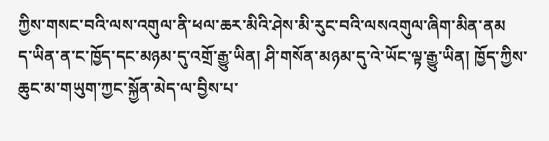ཀྱིས་གསང་བའི་ལས་འགུལ་ནི་ཕལ་ཆར་མིའི་ཤེས་མི་རུང་བའི་ལསའགུལ་ཞིག་མིན་ནམ
ད་ཡིན་ན་ང་ཁྱོད་དང་མཉམ་དུ་འགྲོ་རྒྱུ་ཡིན། ཤི་གསོན་མཉམ་དུ་འེ་ཡོང་ལྟ་རྒྱུ་ཡིན། ཁྱོད་ཀྱིས་ཆུང་མ་གཡུག་ཀྱང་སྐྱོན་མེད་ལ་བྱིས་པ་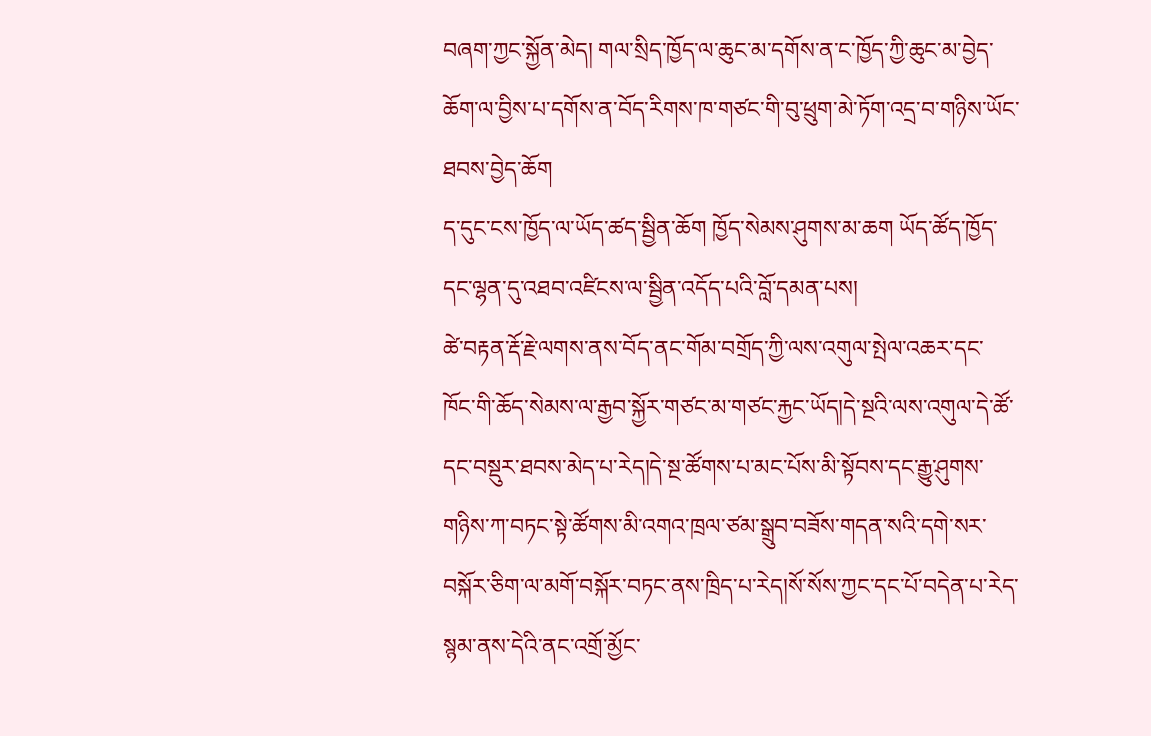བཞག་ཀྱང་སྐྱོན་མེད། གལ་སྲིད་ཁྱོད་ལ་ཆུང་མ་དགོས་ན་ང་ཁྱོད་ཀྱི་ཆུང་མ་བྱེད་ཆོག་ལ་བྱིས་པ་དགོས་ན་བོད་རིགས་ཁ་གཙང་གི་བུ་ཕྲུག་མེ་ཏོག་འདྲ་བ་གཉིས་ཡོང་ཐབས་བྱེད་ཆོག
ད་དུང་ངས་ཁྱོད་ལ་ཡོད་ཚད་སྦྱིན་ཆོག ཁྱོད་སེམས་ཤུགས་མ་ཆག ཡོད་ཚོད་ཁྱོད་དང་ལྷན་དུ་འཐབ་འཛིངས་ལ་སྦྱིན་འདོད་པའི་བློ་དམན་པས།
ཚེ་བརྟན་རྡོ་རྗེ་ལགས་ནས་བོད་ནང་གོམ་བགྲོད་ཀྱི་ལས་འགུལ་སྤེལ་འཆར་དང་ཁོང་གི་ཆོད་སེམས་ལ་རྒྱབ་སྐྱོར་གཙང་མ་གཙང་རྐྱང་ཡོད།དེ་སྔའི་ལས་འགུལ་དེ་ཚོ་དང་བསྡུར་ཐབས་མེད་པ་རེད།དེ་སྔ་ཚོགས་པ་མང་པོས་མི་སྟོབས་དང་རྒྱུ་ཤུགས་གཉིས་ཀ་བཏང་སྟེ་ཚོགས་མི་འགའ་ཁྲལ་ཙམ་སྒྲུབ་བཟོས་གདན་སའི་དགེ་སར་བསྐོར་ཅིག་ལ་མགོ་བསྐོར་བཏང་ནས་ཁྲིད་པ་རེད།སོ་སོས་ཀྱང་དང་པོ་བདེན་པ་རེད་སྙམ་ནས་དེའི་ནང་འགྲོ་མྱོང་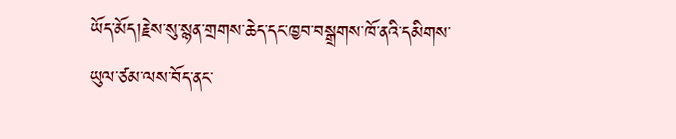ཡོད་མོད།རྗེས་སུ་སྙན་གྲགས་ཆེད་དང་ཁྱབ་བསྒྲགས་ཁོ་ནའི་དམིགས་ཡུལ་ཙམ་ལས་བོད་ནང་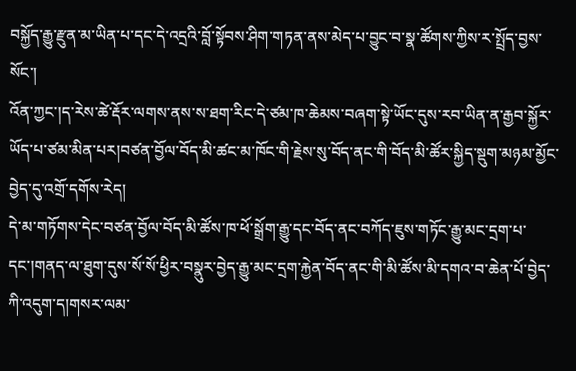བསྐྱོད་རྒྱུ་རྫུན་མ་ཡིན་པ་དང་དེ་འདྲའི་བློ་སྟོབས་ཤིག་གཏན་ནས་མེད་པ་བྱུང་བ་སྣ་ཚོགས་ཀྱིས་ར་སྤྲོད་བྱས་སོང་།
འོན་ཀྱང་།ད་རེས་ཚེ་རྡོར་ལགས་ནས་ས་ཐག་རིང་དེ་ཙམ་ཁ་ཆེམས་བཞག་སྟེ་ཡོང་དུས་རབ་ཡིན་ན་རྒྱབ་སྐྱོར་ཡོད་པ་ཙམ་མིན་པར།བཙན་བྱོལ་བོད་མི་ཚང་མ་ཁོང་གི་རྗེས་སུ་བོད་ནང་གི་བོད་མི་ཚོར་སྐྱིད་སྡུག་མཉམ་མྱོང་བྱེད་དུ་འགྲོ་དགོས་རེད།
དེ་མ་གཏོགས་དེང་བཙན་བྱོལ་བོད་མི་ཚོས་ཁ་ཕོ་སྒྲོག་རྒྱུ་དང་བོད་ནང་བཀོད་ཇུས་གཏོང་རྒྱུ་མང་དྲག་པ་དང་།གནད་ལ་ཐུག་དུས་སོ་སོ་ཕྱིར་བསྣུར་བྱེད་རྒྱུ་མང་དྲག་རྐྱེན་བོད་ནང་གི་མི་ཚོས་མི་དགའ་བ་ཆེན་པོ་བྱེད་ཀི་འདུག་ད།གསར་ལམ་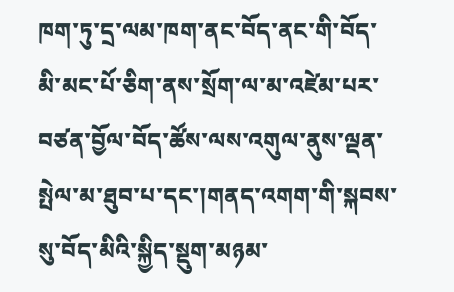ཁག་ཏུ་དྲ་ལམ་ཁག་ནང་བོད་ནང་གི་བོད་མི་མང་པོ་ཅིག་ནས་སྲོག་ལ་མ་འཛེམ་པར་བཙན་བྱོལ་བོད་ཚོས་ལས་འགུལ་ནུས་ལྡན་སྤེལ་མ་ཐུབ་པ་དང་།གནད་འགག་གི་སྐབས་སུ་བོད་མིའི་སྐྱིད་སྡུག་མཉམ་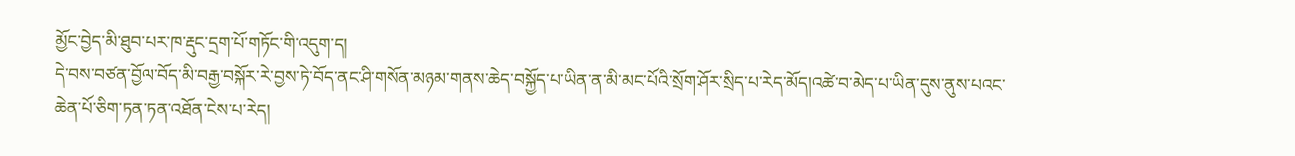མྱོང་བྱེད་མི་ཐུབ་པར་ཁ་རྡུང་དྲག་པོ་གཏོང་གི་འདུག་ད།
དེ་བས་བཙན་བྱོལ་བོད་མི་བརྒྱ་བསྐོར་རེ་བྱས་ཏེ་བོད་ནང་ཤི་གསོན་མཉམ་གནས་ཆེད་བསྐྱོད་པ་ཡིན་ན་མི་མང་པོའི་སྲོག་ཤོར་སྲིད་པ་རེད་མོད།འཚེ་བ་མེད་པ་ཡིན་དུས་ནུས་པའང་ཆེན་པོ་ཅིག་ཏན་ཏན་འཐོན་ངེས་པ་རེད།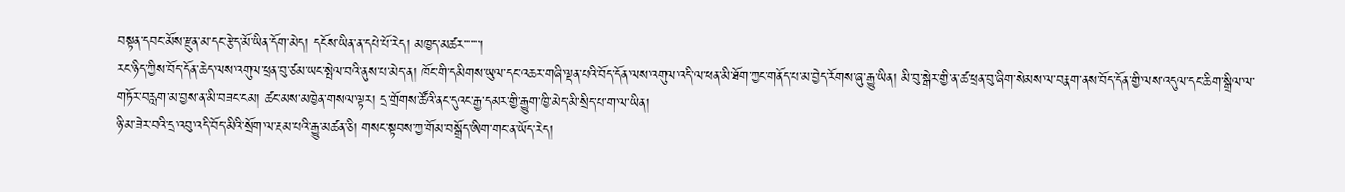བསྟན་དབང་མོས་རྫུན་མ་དང་རྩེད་མོ་ཡིན་དོག་མེད། དངོས་ཡིན་ན་དཔེ་པོ་རེད། མཁྱད་མཚར་་་་་་་།
རང་ཉིད་ཀྱིས་བོད་དོན་ཆེད་ལས་འགུལ་ཕྲན་བུ་ཙམ་ཡང་སྤེལ་བའི་ནུས་པ་མེད་ན། ཁོང་གི་དམིགས་ཡུལ་དང་འཆར་གཞི་ལྡན་པའི་བོད་དོན་ལས་འགུལ་འདི་ལ་ཕན་མི་ཐོག་ཀྱང་གནོད་པ་མ་བྱེད་རོགས་ཞུ་རྒྱུ་ཡིན། མི་བུ་སྒེར་གྱི་ན་ཚ་ཕྲན་བུ་ཞིག་སེམས་ལ་བརྣག་ནས་བོད་དོན་གྱི་ལས་འདུལ་དང་ཆིག་སྒྲིལ་ལ་གཏོར་བརླག་མ་བྱས་ན་མི་བཟང་ངམ། ཚང་མས་མཁྱེན་གསལ་ལྟར། དྲ་གྲོགས་ཚོའི་ནང་དུའང་རྒྱ་དམར་གྱི་རྒྱུག་ཁྱི་མེད་མི་སྲིད་པ་ག་ལ་ཡིན།
ཉི་མ་ཟེར་བའི་དྲ་འབུ་འདི་བོད་མིའི་སྲོག་ལ་རྔམ་པའི་རྒྱུ་མཚན་ཅི། གསང་སྟབས་ཀྱ་གོམ་བསྒྲོད་ཨིག་གང་ན་ཡོད་རེད།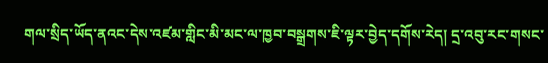གལ་སྲིད་ཡོད་ནའང་དེས་འཛམ་གླིང་མི་མང་ལ་ཁྱབ་བསྒྲགས་ཇི་ལྟར་བྱེད་དགོས་རེད། དྲ་འབུ་རང་གསང་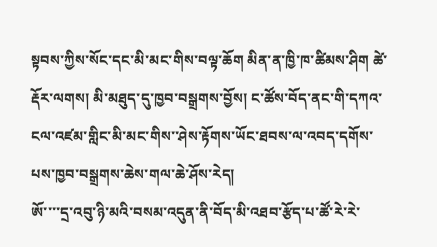སྟབས་ཀྱིས་སོང་དང་མི་མང་གིས་བལྟ་ཆོག མིན་ན་ཁྱི་ཁ་ཚིམས་ཤིག ཚེ་རྡོར་ལགས། མི་མཐུད་དུ་ཁྱབ་བསྒྲགས་བྱོས། ང་ཚོས་བོད་ནང་གི་དཀའ་ངལ་འཛམ་གླིང་མི་མང་གིས་་ཤེས་རྟོགས་ཡོང་ཐབས་ལ་འབད་དགོས་པས་ཁྱབ་བསྒྲགས་ཆེས་གལ་ཆེ་ཤོས་རེད།
ཨོ་་་་དྲ་འབུ་ཉི་མའི་བསམ་འདུན་ནི་བོད་མི་འཐབ་རྩོད་པ་ཚོ་རེ་རེ་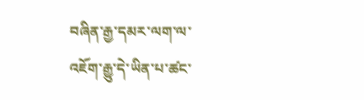བཞིན་རྒྱ་དམར་ལག་ལ་འཇོག་རྒྱུ་དེ་ཡིན་པ་ཚང་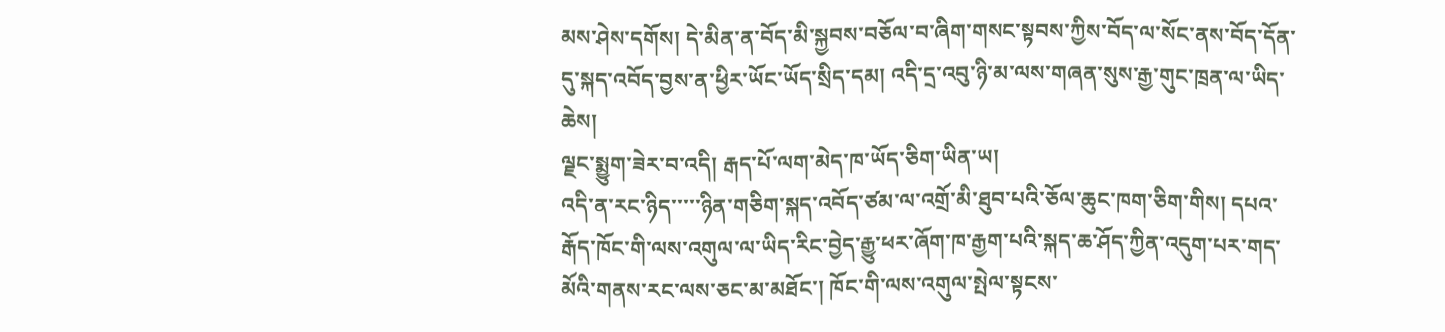མས་ཤེས་དགོས། དེ་མིན་ན་བོད་མི་སྐྱབས་བཅོལ་བ་ཞིག་གསང་སྟབས་ཀྱིས་བོད་ལ་སོང་ནས་བོད་དོན་དུ་སྐད་འབོད་བྱས་ན་ཕྱིར་ཡོང་ཡོད་སྲིད་དམ། འདི་དྲ་འབུ་ཉི་མ་ལས་གཞན་སུས་རྒྱ་གུང་ཁྲན་ལ་ཡིད་ཆེས།
ལྗང་སྨྱུག་ཟེར་བ་འདི། རྒད་པོ་ལག་མེད་ཁ་ཡོད་ཅིག་ཡིན་ཡ།
འདི་ན་རང་ཉིད་་་་་ཉིན་གཅིག་སྐད་འབོད་ཙམ་ལ་འགྲོ་མི་ཐུབ་པའི་ཅོལ་ཆུང་ཁག་ཅིག་གིས། དཔའ་རྒོད་ཁོང་གི་ལས་འགུལ་ལ་ཡིད་རིང་བྱེད་རྒྱུ་ཕར་ཞོག་ཁ་རྒྱག་པའི་སྐད་ཆ་ཤོད་ཀྱིན་འདུག་པར་གད་མོའི་གནས་རང་ལས་ཅང་མ་མཐོང་། ཁོང་གི་ལས་འགུལ་སྤེལ་སྟངས་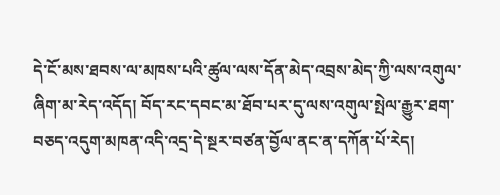དེ་ངོ་མས་ཐབས་ལ་མཁས་པའི་ཚུལ་ལས་དོན་མེད་འབྲས་མེད་ཀྱི་ལས་འགུལ་ཞིག་མ་རེད་འདོད། བོད་རང་དབང་མ་ཐོབ་པར་དུ་ལས་འགུལ་སྤེལ་རྒྱུར་ཐག་བཅད་འདུག་མཁན་འདི་འདྲ་དེ་སྔར་བཙན་བྱོལ་ནང་ན་དཀོན་པོ་རེད།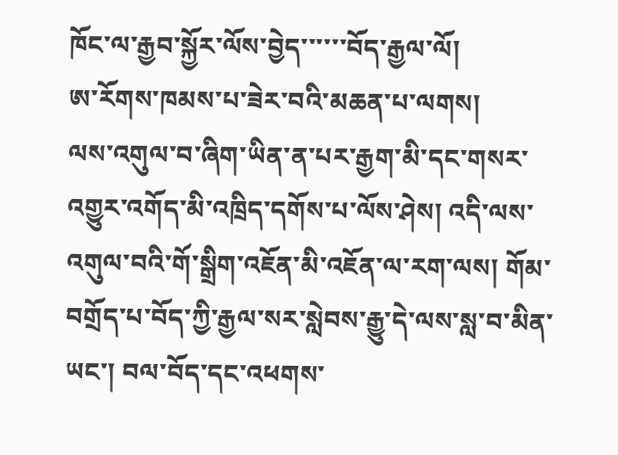ཁོང་ལ་རྒྱབ་སྐྱོར་ལོས་བྱེད་་་་་་བོད་རྒྱལ་ལོ།
ཨ་རོགས་ཁམས་པ་ཟེར་བའི་མཆན་པ་ལགས།
ལས་འགུལ་བ་ཞིག་ཡིན་ན་པར་རྒྱག་མི་དང་གསར་འགྱུར་འགོད་མི་འཁྲིད་དགོས་པ་ལོས་ཤེས། འདི་ལས་འགུལ་བའི་གོ་སྒྲིག་འཇོན་མི་འཇོན་ལ་རག་ལས། གོམ་བགྲོད་པ་བོད་ཀྱི་རྒྱལ་སར་སླེབས་རྒྱུ་དེ་ལས་སླ་བ་མིན་ཡང་། བལ་བོད་དང་འཕགས་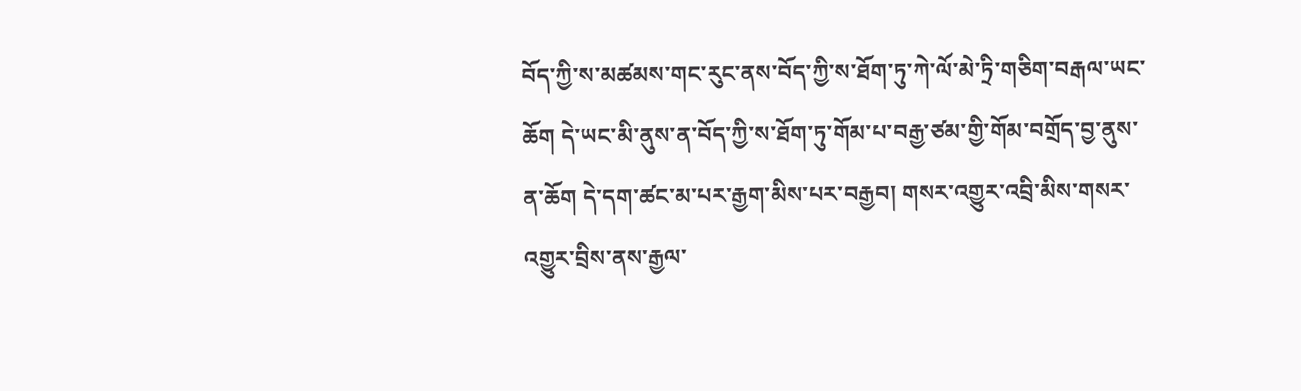བོད་ཀྱི་ས་མཚམས་གང་རུང་ནས་བོད་ཀྱི་ས་ཐོག་ཏུ་ཀེ་ལོ་མེ་ཏྲི་གཅིག་བརྒལ་ཡང་ཆོག དེ་ཡང་མི་ནུས་ན་བོད་ཀྱི་ས་ཐོག་ཏུ་གོམ་པ་བརྒྱ་ཙམ་གྱི་གོམ་བགྲོད་བྱ་ནུས་ན་ཆོག དེ་དག་ཚང་མ་པར་རྒྱག་མིས་པར་བརྒྱབ། གསར་འགྱུར་འབྲི་མིས་གསར་འགྱུར་བྲིས་ནས་རྒྱལ་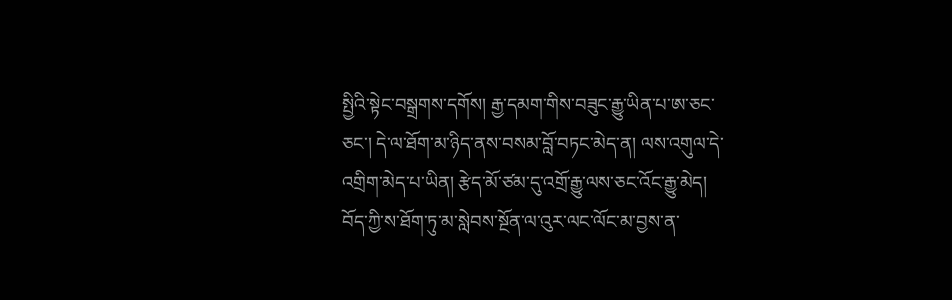སྤྱིའི་སྟེང་བསྒྲགས་དགོས། རྒྱ་དམག་གིས་བཟུང་རྒྱུ་ཡིན་པ་ཨ་ཅང་ཅང་། དེ་ལ་ཐོག་མ་ཉིད་ནས་བསམ་བློ་བཏང་མེད་ན། ལས་འགུལ་དེ་འགྲིག་མེད་པ་ཡིན། རྩེད་མོ་ཙམ་དུ་འགྲོ་རྒྱུ་ལས་ཅང་འོང་རྒྱུ་མེད།
བོད་ཀྱི་ས་ཐོག་ཏུ་མ་སླེབས་སྔོན་ལ་འུར་ལང་ལོང་མ་བྱས་ན་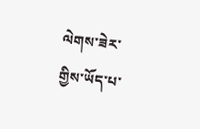ལེགས་ཟེར་གྱིས་ཡོད་པ་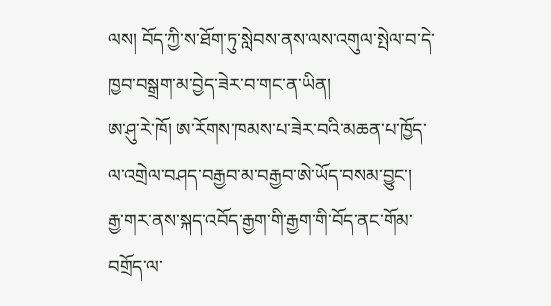ལས། བོད་ཀྱི་ས་ཐོག་ཏུ་སླེབས་ནས་ལས་འགུལ་སྤེལ་བ་དེ་ཁྱབ་བསྒྲག་མ་བྱེད་ཟེར་བ་གང་ན་ཡིན།
ཨ་ཤུ་རེ་ཁོ། ཨ་རོགས་ཁམས་པ་ཟེར་བའི་མཆན་པ་ཁྱོད་ལ་འགྲེལ་བཤད་བརྒྱབ་མ་བརྒྱབ་ཨེ་ཡོད་བསམ་བྱུང་།
རྒྱ་གར་ནས་སྐད་འབོད་རྒྱག་གི་རྒྱག་གི་བོད་ནང་གོམ་བགྲོད་ལ་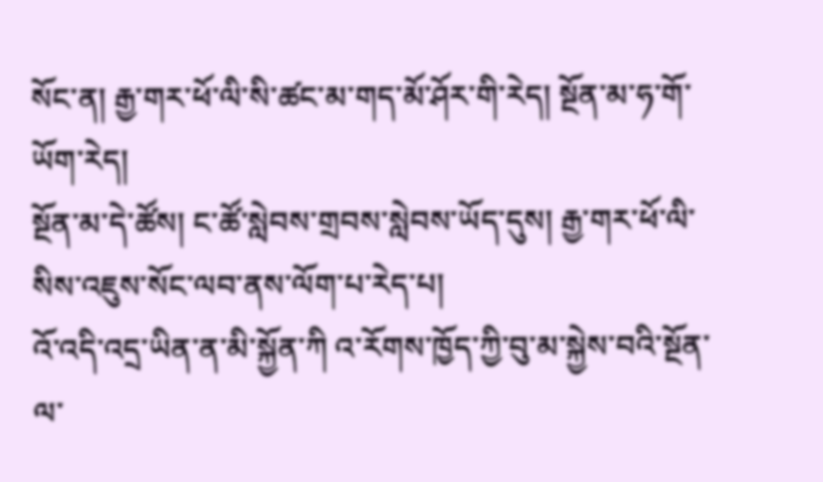སོང་ན། རྒྱ་གར་ཕོ་ལི་སི་ཚང་མ་གད་མོ་ཤོར་གི་རེད། སྔོན་མ་ཧ་གོ་ཡོག་རེད།
སྔོན་མ་དེ་ཚོས། ང་ཚོ་སླེབས་གྲབས་སླེབས་ཡོད་དུས། རྒྱ་གར་ཕོ་ལི་སིས་འཇུས་སོང་ལབ་ནས་ལོག་པ་རེད་པ།
འོ་འདི་འདྲ་ཡིན་ན་མི་སྐྱོན་ཀི འ་རོགས་ཁྱོད་ཀྱི་བུ་མ་སྐྱེས་བའི་སྔོན་ལ་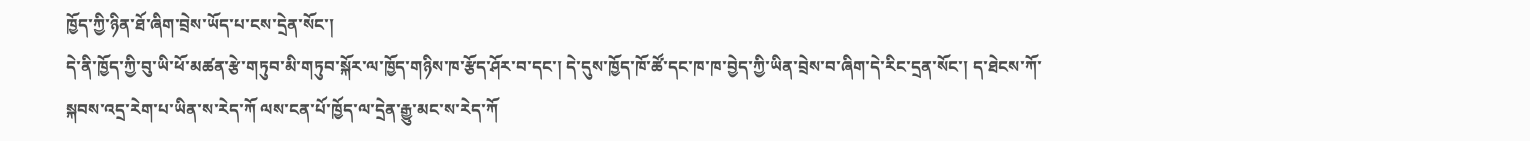ཁྱོད་ཀྱི་ཉིན་ཐོ་ཞིག་བྲེས་ཡོད་པ་ངས་དྲེན་སོང་།
དེ་ནི་ཁྱོད་ཀྱི་བུ་ཡི་ཕོ་མཚན་རྩེ་གཏུབ་མི་གཏུབ་སྐོར་ལ་ཁྱོད་གཉིས་ཁ་རྩོད་ཤོར་བ་དང་། དེ་དུས་ཁྱོད་ཁོ་ཚོ་དང་ཁ་ཁ་བྱེད་ཀྱི་ཡིན་བྲེས་བ་ཞིག་དེ་རིང་དྲན་སོང་། ད་ཐེངས་ཀོ་སྐབས་འདྲ་རེག་པ་ཡིན་ས་རེད་ཀོ ལས་ངན་པོ་ཁྱོད་ལ་དྲེན་རྒྱུ་མང་ས་རེད་ཀོ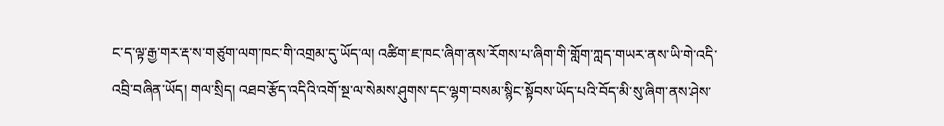ང་ད་ལྟ་རྒྱ་གར་རྡ་ས་གཙུག་ལག་ཁང་གི་འགྲམ་དུ་ཡོད་ལ། འཚིག་ཇ་ཁང་ཞིག་ནས་རོགས་པ་ཞིག་གི་གློག་ཀླད་གཡར་ནས་ཡི་གེ་འདི་འབྲི་བཞིན་ཡོད། གལ་སྲིད། འཐབ་རྩོད་འདིའི་འགོ་སྔ་ལ་སེམས་ཤུགས་དང་ལྷག་བསམ་སྙིང་སྟོབས་ཡོད་པའི་བོད་མི་སུ་ཞིག་ནས་ཤེས་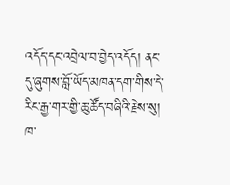འདོད་དང་འབྲེལ་བ་བྱེད་འདོད། ནང་དུ་ཞུགས་བློ་ཡོད་མཁན་དག་གིས་དེ་རིང་རྒྱ་གར་གྱི་ཆུ་ཚོད་བཞིའི་རྗེས་སུ། ཁ་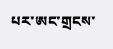པར་ཨང་གྲངས་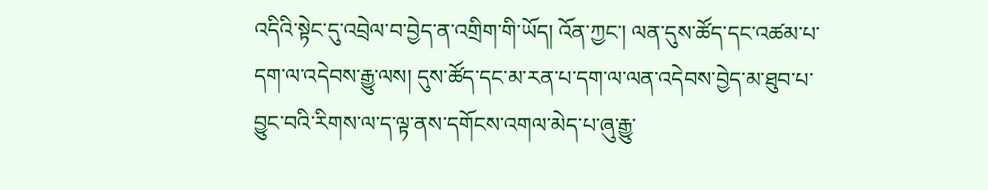འདིའི་སྟེང་དུ་འབྲེལ་བ་བྱེད་ན་འགྲིག་གི་ཡོད། འོན་ཀྱང་། ལན་དུས་ཚོད་དང་འཚམ་པ་དག་ལ་འདེབས་རྒྱུ་ལས། དུས་ཚོད་དང་མ་རན་པ་དག་ལ་ལན་འདེབས་བྱེད་མ་ཐུབ་པ་བྱུང་བའི་རིགས་ལ་ད་ལྟ་ནས་དགོངས་འགལ་མེད་པ་ཞུ་རྒྱུ་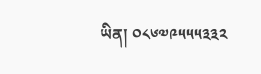ཡིན། ༠༨༦༧༩༥༥༥༣༣༢